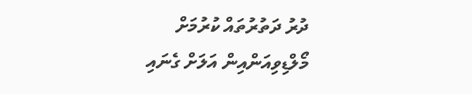ދުރު ދަތުރުތައް ކުރުމަށް މޯލްޑިވިއަންއިން އަލަށް ގެނައި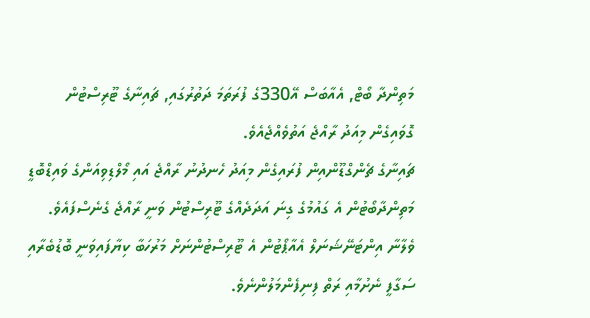މަތިންދާ ބޯޓް, އެއާބަސް އޭ330ގެ ފުރަތަމަ ދަތުރުގައި, ޗައިނާގެ ޓޫރިސްޓުން ގޮވައިގެން މިއަދު ރާއްޖެ އަތުވެއްޖެއެވެ.
ޗައިނާގެ ޗެންގްޑޫންއިން ފުރައިގެން މިއަދު ހެނދުނު ރާއްޖެ އައި މޯލްޑިވިއަންގެ ވައިޑްބޮޑީ މަތިންދާބޯޓުން އެ ގައުމުގެ ގިނަ އަދަދެއްގެ ޓޫރިސްޓުން ވަނީ ރާއްޖެ ގެނެސްފައެވެ.
ވެލާނާ އިންޓަނޭޝަނަލް އެއާޕޯޓުން އެ ޓޫރިސްޓުންނަށް މަރުހަބާ ކިޔާފައިވަނީ ބޮޑުބެރާއި ސަގާފީ ނެށުމާއި ރަތް ފިނިފެންމަލުންނެވެ.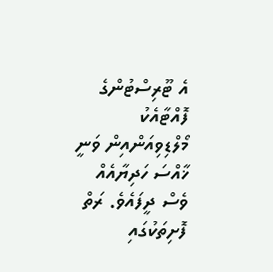އެ ޓޫރިސްޓުންގެ ފޮއްޓާއެކު މޯލްޑިވިއަންއިން ވަނީ ޚާއްސަ ހަދިޔާއެއް ވެސް ދީފައެވެ. ރަތް ފޮށިތަކުގައި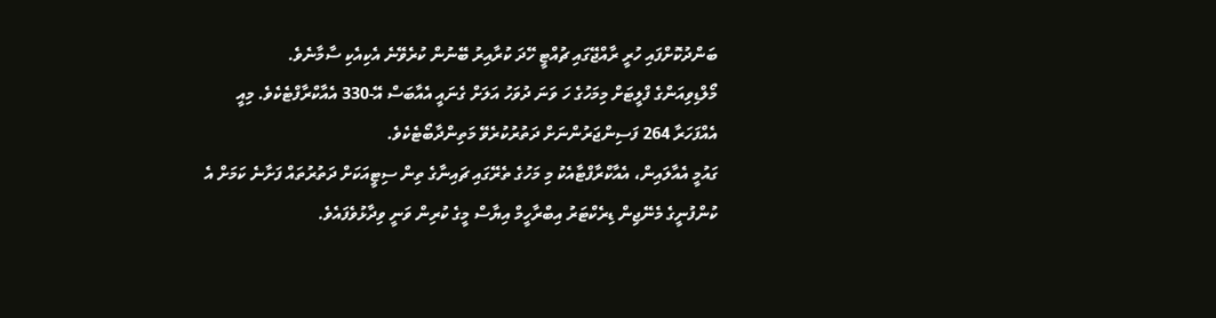ބަންދުކޮށްފައި ހުރީ ރާއްޖޭގައި ޗުއްޓީ ހޭދަ ކުރާއިރު ބޭނުން ކުރެވޭނެ އެކިއެކި ސާމާނެވެ.
މޯލްޑިވިއަންގެ ފްލީޓަށް މިމަހުގެ ހަ ވަނަ ދުވަހު އަލަށް ގެނައީ އެއާބަސް އޭ-330 އެއާކްރާފްޓެކެވެ. މިއީ އެއްފަހަރާ 264 ފަސިންޖަރުންނަށް ދަތުރުކުރެވޭ މަތިންދާބޯޓެކެވެ.
ގައުމީ އެއާލައިން، އެއާކްރާފްޓާއެކު މި މަހުގެ ތެރޭގައި ޗައިނާގެ ތިން ސިޓީއަކަށް ދަތުރުތައް ފަށާނެ ކަމަށް އެ ކުންފުނީގެ މެނޭޖިން ޑިރެކްޓަރު އިބްރާހީމް އިޔާސް މީގެ ކުރިން ވަނީ ވިދާޅުވެފައެވެ.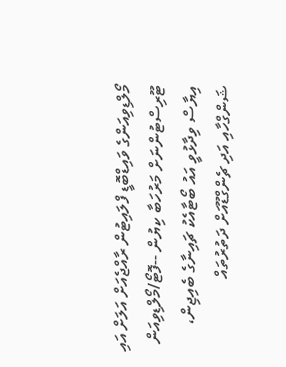މޯލްޑިވިއަންގެ ވައިޑްބޮޑީ ފްލައިޓުން ރާއްޖެއަށް އަލަށް އައި ޓޫރިސްޓުންނަށް މަރުހަބާ ކިޔުން --ފޮޓޯ/މޯލްޑިވިއަން
އިޔާސް ވިދާޅުވީ އައު ބޯޓާއެކު ޗައިނާގެ ބެއިޖިން، ޝަންގްހާއި އަދި ޗެންގްޑޫއަށް ދަތުރުތައް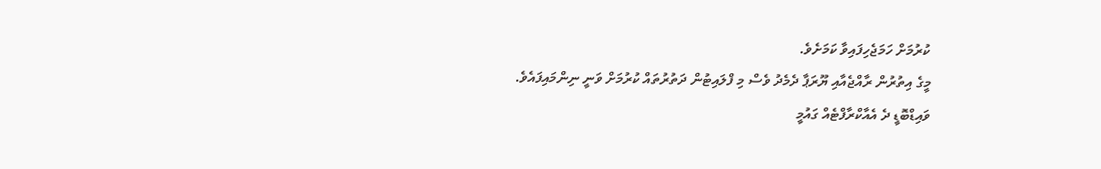ކުރުމަށް ހަމަޖެހިފައިވާ ކަމަށެވެ.
މީގެ އިތުރުން ރާއްޖެއާއި ޔޫރަޕާ ދެމެދު ވެސް މި ފްލައިޓުން ދަތުރުތައް ކުރުމަށް ވަނީ ނިންމައިފައެވެ.
ވައިޑްބޮޑީ ދެ އެއާކްރާފްޓެއް ގައުމީ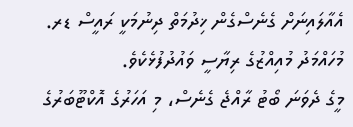އެއާލައިނަށް ގެނެސްގެން ޚިދުމަތް ދިނުމަކީ ރައީސް ޑރ. މުހައްމަދު މުއިއްޒުގެ ރިޔާސީ ވައުދުފުޅެކެވެ.
މީގެ ދެވަނަ ބޯޓު ރާއްޖެ ގެނެސް، މި އަހަރުގެ އޮކްޓޫބަރުގެ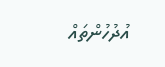އުދުހުންތައް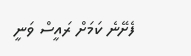ފެށޭނެ ކަމަށް ރައީސް ވަނީ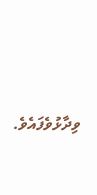ވިދާޅުވެފައެވެ.